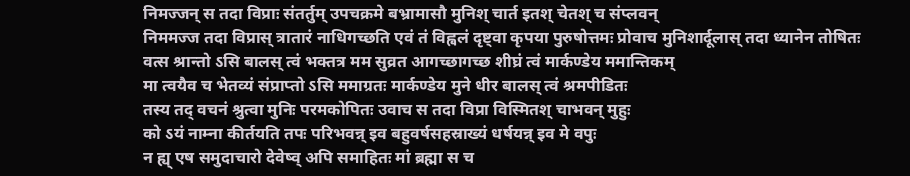निमज्जन् स तदा विप्राः संतर्तुम् उपचक्रमे बभ्रामासौ मुनिश् चार्त इतश् चेतश् च संप्लवन्
निममज्ज तदा विप्रास् त्रातारं नाधिगच्छति एवं तं विह्वलं दृष्ट्वा कृपया पुरुषोत्तमः प्रोवाच मुनिशार्दूलास् तदा ध्यानेन तोषितः
वत्स श्रान्तो ऽसि बालस् त्वं भक्तत्र मम सुव्रत आगच्छागच्छ शीघ्रं त्वं मार्कण्डेय ममान्तिकम्
मा त्वयैव च भेतव्यं संप्राप्तो ऽसि ममाग्रतः मार्कण्डेय मुने धीर बालस् त्वं श्रमपीडितः
तस्य तद् वचनं श्रुत्वा मुनिः परमकोपितः उवाच स तदा विप्रा विस्मितश् चाभवन् मुहुः
को ऽयं नाम्ना कीर्तयति तपः परिभवन्न् इव बहुवर्षसहस्राख्यं धर्षयन्न् इव मे वपुः
न ह्य् एष समुदाचारो देवेष्व् अपि समाहितः मां ब्रह्मा स च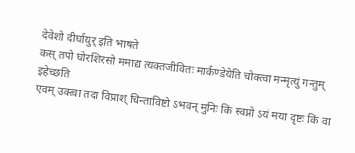देवेशो दीर्घायुर् इति भाषते
कस् तपो घोरशिरसो ममाद्य त्यक्तजीवितः मार्कण्डेयेति चोक्त्वा मन्मृत्युं गन्तुम् इहेच्छति
एवम् उक्त्वा तदा विप्राश् चिन्ताविष्टो ऽभवन् मुनिः किं स्वप्नो ऽयं मया दृष्टः किं वा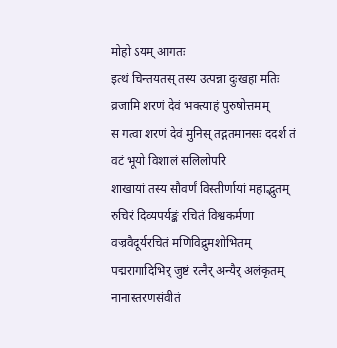मोहो ऽयम् आगतः
इत्थं चिन्तयतस् तस्य उत्पन्ना दुःखहा मतिः व्रजामि शरणं देवं भक्त्याहं पुरुषोत्तमम्
स गत्वा शरणं देवं मुनिस् तद्गतमानसः ददर्श तं वटं भूयो विशालं सलिलोपरि
शाखायां तस्य सौवर्णं विस्तीर्णायां महाद्भुतम् रुचिरं दिव्यपर्यङ्कं रचितं विश्वकर्मणा
वज्रवैदूर्यरचितं मणिविद्रुमशोभितम् पद्मरागादिभिर् जुष्टं रत्नैर् अन्यैर् अलंकृतम्
नानास्तरणसंवीतं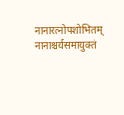नानारत्नोपशोभितम् नानाश्चर्यसमायुक्तं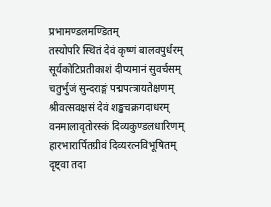प्रभामण्डलमण्डितम्
तस्योपरि स्थितं देवं कृष्णं बालवपुर्धरम् सूर्यकोटिप्रतीकाशं दीप्यमानं सुवर्चसम्
चतुर्भुजं सुन्दराङ्गं पद्मपत्त्रायतेक्षणम् श्रीवत्सवक्षसं देवं शङ्खचक्रगदाधरम्
वनमालावृतोरस्कं दिव्यकुण्डलधारिणम् हारभारार्पितग्रीवं दिव्यरत्नविभूषितम्
दृष्ट्वा तदा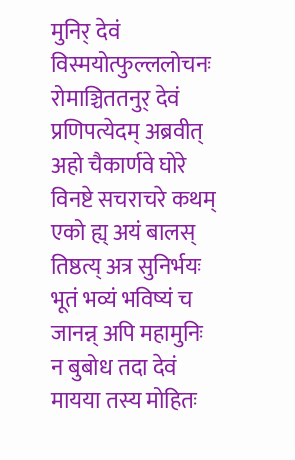मुनिर् देवं विस्मयोत्फुल्ललोचनः रोमाञ्चिततनुर् देवं प्रणिपत्येदम् अब्रवीत्
अहो चैकार्णवे घोरे विनष्टे सचराचरे कथम् एको ह्य् अयं बालस् तिष्ठत्य् अत्र सुनिर्भयः
भूतं भव्यं भविष्यं च जानन्न् अपि महामुनिः न बुबोध तदा देवं मायया तस्य मोहितः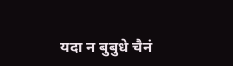यदा न बुबुधे चैनं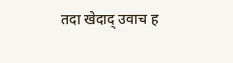तदा खेदाद् उवाच ह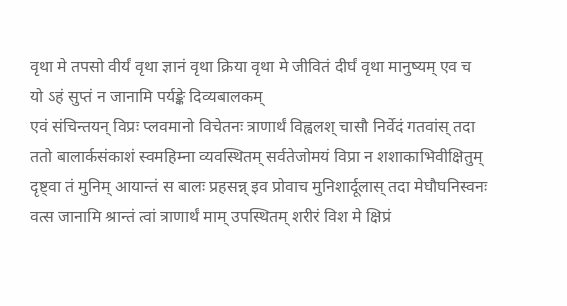वृथा मे तपसो वीर्यं वृथा ज्ञानं वृथा क्रिया वृथा मे जीवितं दीर्घं वृथा मानुष्यम् एव च
यो ऽहं सुप्तं न जानामि पर्यङ्के दिव्यबालकम्
एवं संचिन्तयन् विप्रः प्लवमानो विचेतनः त्राणार्थं विह्वलश् चासौ निर्वेदं गतवांस् तदा
ततो बालार्कसंकाशं स्वमहिम्ना व्यवस्थितम् सर्वतेजोमयं विप्रा न शशाकाभिवीक्षितुम्
दृष्ट्वा तं मुनिम् आयान्तं स बालः प्रहसन्न् इव प्रोवाच मुनिशार्दूलास् तदा मेघौघनिस्वनः
वत्स जानामि श्रान्तं त्वां त्राणार्थं माम् उपस्थितम् शरीरं विश मे क्षिप्रं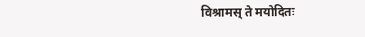विश्रामस् ते मयोदितः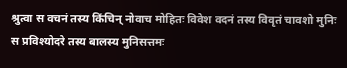श्रुत्वा स वचनं तस्य किंचिन् नोवाच मोहितः विवेश वदनं तस्य विवृतं चावशो मुनिः
स प्रविश्योदरे तस्य बालस्य मुनिसत्तमः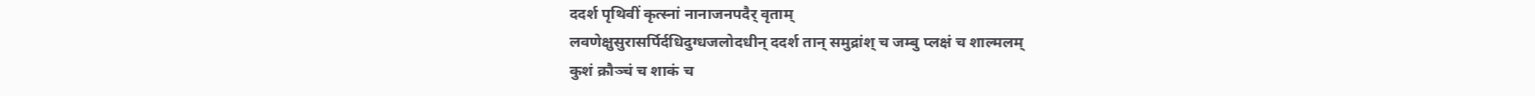ददर्श पृथिवीं कृत्स्नां नानाजनपदैर् वृताम्
लवणेक्षुसुरासर्पिर्दधिदुग्धजलोदधीन् ददर्श तान् समुद्रांश् च जम्बु प्लक्षं च शाल्मलम्
कुशं क्रौञ्चं च शाकं च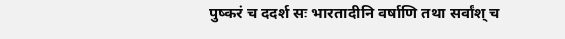पुष्करं च ददर्श सः भारतादीनि वर्षाणि तथा सर्वांश् च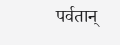पर्वतान्